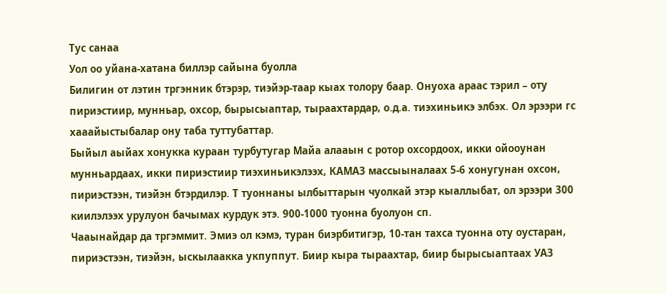Тус санаа
Уол оо уйана-хатана биллэр сайына буолла
Билигин от лэтин тргэнник бтэрэр, тиэйэр-таар кыах толору баар. Онуоха араас тэрил – оту пириэстиир, мунньар, охсор, бырысыаптар, тыраахтардар, о.д.а. тиэхиньикэ элбэх. Ол эрээри гс хааайыстыбалар ону таба туттубаттар.
Быйыл аыйах хонукка кураан турбутугар Майа алааын с ротор охсордоох, икки ойооунан мунньардаах, икки пириэстиир тиэхиньикэлээх, КАМАЗ массыыналаах 5-6 хонугунан охсон, пириэстээн, тиэйэн бтэрдилэр. Т туоннаны ылбыттарын чуолкай этэр кыаллыбат, ол эрээри 300 киилэлээх урулуон бачымах курдук этэ. 900-1000 туонна буолуон сп.
Чааынайдар да тргэммит. Эмиэ ол кэмэ, туран биэрбитигэр, 10-тан тахса туонна оту оустаран, пириэстээн, тиэйэн, ыскылаакка укпуппут. Биир кыра тыраахтар, биир бырысыаптаах УАЗ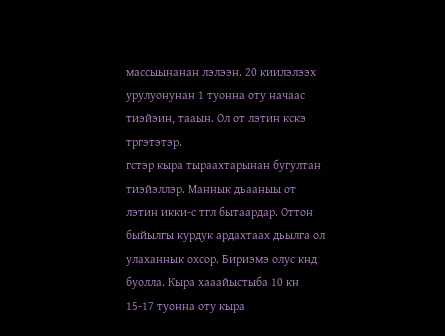массыынанан лэлээн. 20 киилэлээх урулуонунан 1 туонна оту начаас тиэйэин, тааын. Ол от лэтин кскэ тргэтэтэр.
гстэр кыра тыраахтарынан бугултан тиэйэллэр. Маннык дьааныы от лэтин икки-с тгл бытаардар. Оттон быйылгы курдук ардахтаах дьылга ол улаханнык охсор. Бириэмэ олус кнд буолла. Кыра хааайыстыба 10 кн 15-17 туонна оту кыра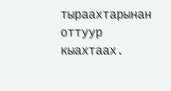тыраахтарынан оттуур кыахтаах.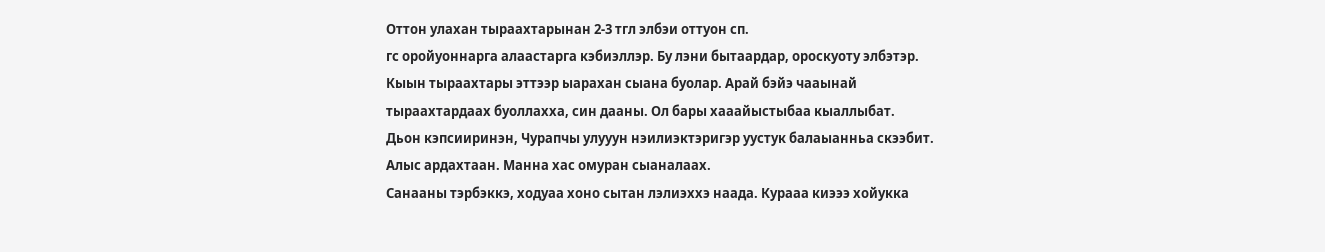Оттон улахан тыраахтарынан 2-3 тгл элбэи оттуон сп.
гс оройуоннарга алаастарга кэбиэллэр. Бу лэни бытаардар, ороскуоту элбэтэр. Кыын тыраахтары эттээр ыарахан сыана буолар. Арай бэйэ чааынай тыраахтардаах буоллахха, син дааны. Ол бары хааайыстыбаа кыаллыбат.
Дьон кэпсииринэн, Чурапчы улууун нэилиэктэригэр уустук балаыанньа скээбит. Алыс ардахтаан. Манна хас омуран сыаналаах.
Санааны тэрбэккэ, ходуаа хоно сытан лэлиэххэ наада. Курааа киэээ хойукка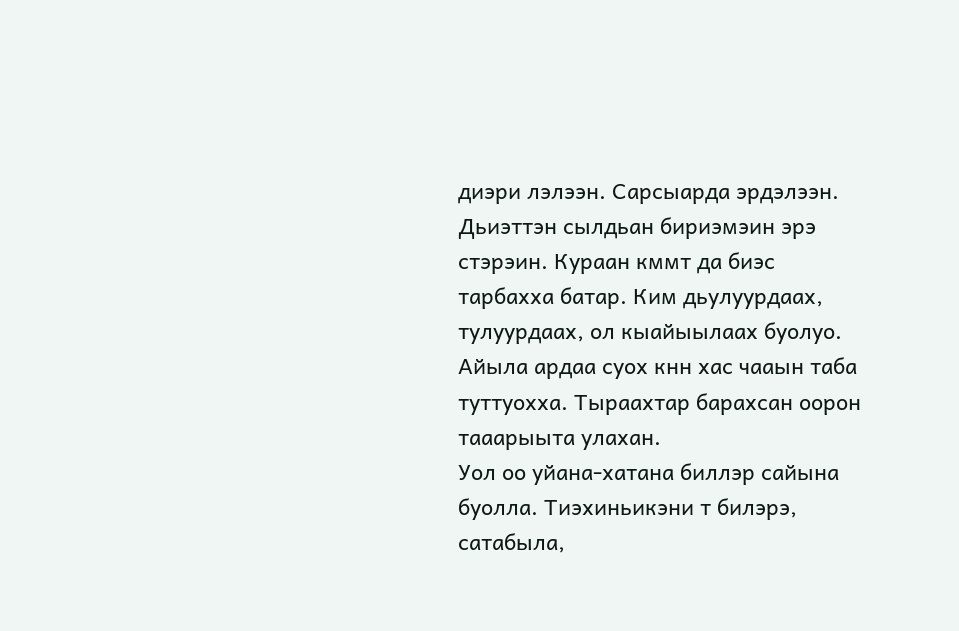диэри лэлээн. Сарсыарда эрдэлээн. Дьиэттэн сылдьан бириэмэин эрэ стэрэин. Кураан кммт да биэс тарбахха батар. Ким дьулуурдаах, тулуурдаах, ол кыайыылаах буолуо. Айыла ардаа суох кнн хас чааын таба туттуохха. Тыраахтар барахсан оорон тааарыыта улахан.
Уол оо уйана-хатана биллэр сайына буолла. Тиэхиньикэни т билэрэ, сатабыла,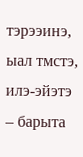тэрээинэ, ыал тмстэ, илэ-эйэтэ – барыта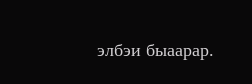элбэи быаарар.